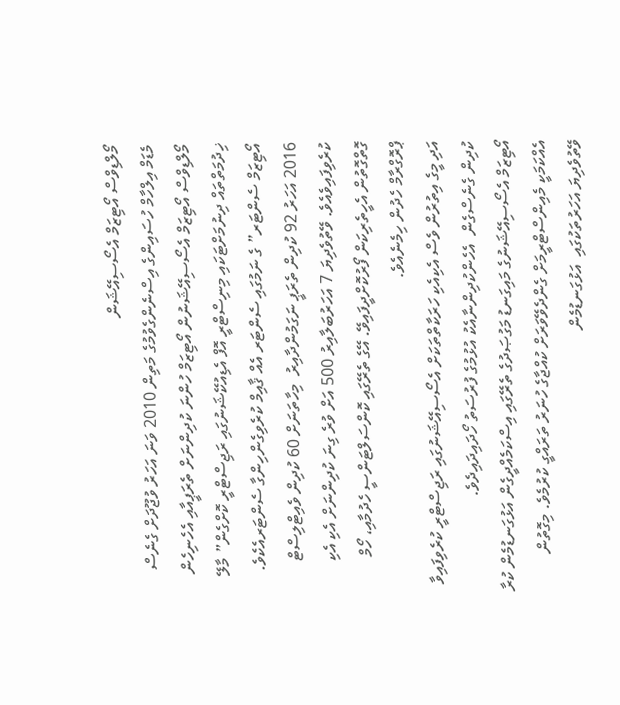މޯލްޑިވްސް އޯޓިޒަމް އެސޯސިއޭޝަން
މެޑަމް އިލްހާމް ހުސައިންގެ އިސްނެންގެވުމުގެ މަތިން 2010 ވަނަ އަހަރު ވުޖޫދަށް ގެނެސް މޯލްޑިވްސް އޯޓިޒަމް އެސޯސިއޭޝަނުން އޯޓިޒަމް ހުންނަ ކުދިންނަށް ތެރަޕީއާއި އެހެނިހެން ޚިދުމަތްތައް ދިނުމަށްޓަކައި މިނިސްޓްރީ އޮފް އެޑިއުކޭޝަނުގައި ރަޖިސްޓްރީ ކޮށްގެން” މާލޭ އޯޓިޒަމް ސެންޓަރ” ގެ ނަމުގައި ސެންޓަރ އެއް ޤާއިމް ކުރެވިގެންހިންގާ ސެންޓަރއެކެވެ.
2016 އަހަރު 92 ކުދިން ތެރަޕީ ނަގަމުންދާއިރު  މިހާތަނަށް 60 ކުދިން ވެއިޓްލިސްޓް ކުރެވިފައިވެއެވެ. ވޭތުވެދިޔަ 7 އަހަރުބަލާއިރު 500 އަށް ވުރެ ގިނަ ކުދިންނަށް އެކި އެކި ގޮތްގޮތުން އެހީތެރިކަން ފޯރުކޮށްދީފައިވޭ. އޭގެ ތެރޭގައި ކޮންސަލްޓަންސީ ހެދުމާއި، ހޯމް ޕްރޮގްރާމް ހެދުން ހިމެނެއެވެ.
އަދި މީގެ އިތުރުން ވެސް އެކިއެކި ހަރަކާތްތަކަށް އެސޯސިއޭޝަނުގައި ރަޖިސްޓްރީ ކުރެވިފައިވާ ކުދިން ގެނެސްގެން  އެހެންކުދިންނާއެކު އުޅުމުގެ ފުރުސަތު ހޯދައިދައިދެވެ.
އޯޓިޒަމް އެސޯސިއޭޝަނުގެ މައިގަނޑު މަގުޞަދުގެ ތެރޭގައި އިސްކަމެއްދީގެން އަޅުގަނޑުމެން ކުރާ އެއްކަމަކީ މެއިންސްޓްރީމަށް ގެންދެވޭވަރަށް ކުއްޖާގެ ހުނަރު ތަރައްގީ ކުރުމެވެ. މިގޮތުން ވޭތުވެދިޔަ އަހަރުތަކުގައި  އަޅުގަނޑުމެން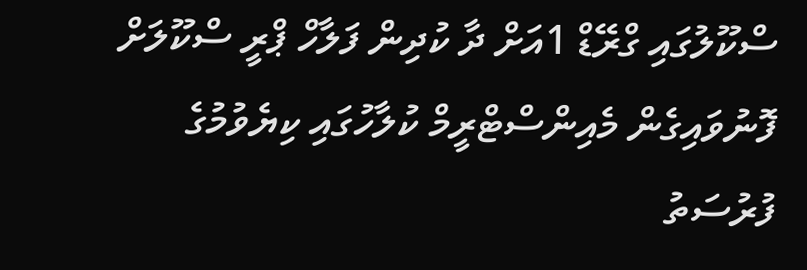ސްކޫލުގައި ގްރޭޑް 1އަށް ދާ ކުދިން ފަލާހް ޕްރީ ސްކޫލަށް ފޮނުވައިގެން މެއިންސްޓްރީމް ކުލާހުގައި ކިޔެވުމުގެ ފުރުސަތު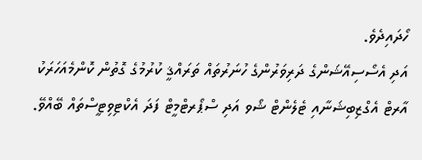ހޯދައިދެވެ.
އަދި އެސޯސިއޭޝަންގެ ދަރިވަރުންގެ ހުނަރުތައް ތަރައްޤީ ކުރުމުގެ ގޮތުން ކޮންމެއަހަރަކު އާރޓް އެގްޒިބިޝަނާއި ޓެލެންޓް ޝޯވ އަދި ސްޕޯރޓްމީޓް ފަދަ އެކްޓިވިޓީސްތައް ބޭއްވޭ.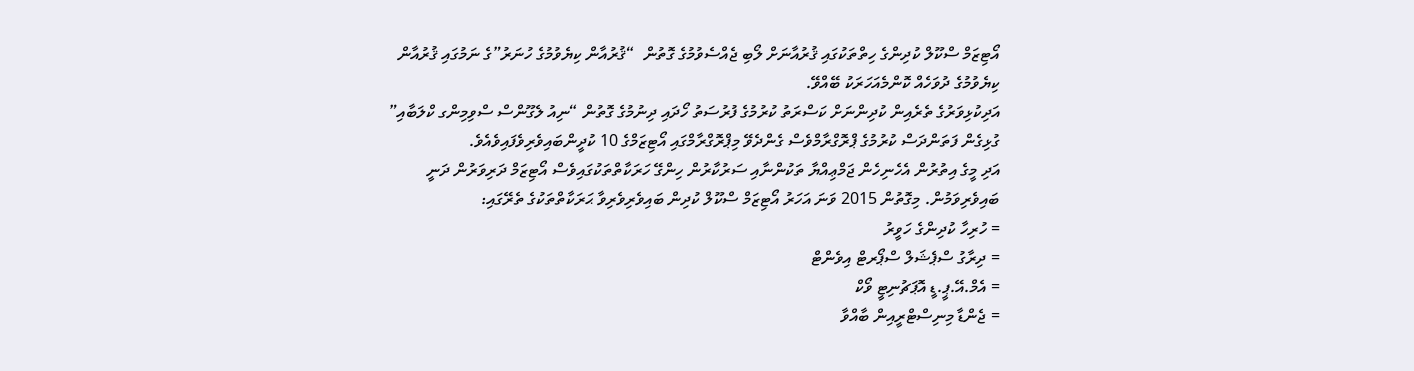އޯޓިޒަމް ސްކޫލް ކުދިންގެ ހިތްތަކުގައި ޤުރުއާނަށް ލޯބި ޖެއްސެވުމުގެ ގޮތުން  “ޤުރުއާން ކިޔެވުމުގެ ހުނަރު”ގެ ނަމުގައި ޤުރުއާން ކިޔެވުމުގެ ދުވަހެއް ކޮންމެއަހަރަކު ބޭއްވޭ.
އަދިކުޅިވަރުގެ ތެރެއިން ކުދިންނަށް ކަސްރަތު ކުރުމުގެ ފުރުސަތު ހޯދައި ދިނުމުގެ ގޮތުން “ނިއު ލެގޫންސް ސްވިމިންގ ކްލަބާއި” ގުޅިގެން ފަތަންދަސް ކުރުމުގެ ޕްރޮގްރާމްވެސް ގެންދެވޭ މިޕްރޮގްރާމްގައި އޯޓިޒަމްގެ 10 ކުދީންބައިވެރިވެފައިވެއެވެ.
އަދި މީގެ އިތުރުން އެހެނިހެން ޖަމްޢިއްޔާ ތަކުންނާއި ސަރުކާރުން ހިންގޭ ހަރަކާތްތަކުގައިވެސް އޯޓިޒަމް ދަރިވަރުން ދަނީ ބައިވެރިވަމުން. މިގޮތުން 2015 ވަނަ އަހަރު އޯޓިޒަމް ސްކޫލް ކުދިން ބައިވެރިވެރިވާ ޙަރަކާތްތަކުގެ ތެރޭގައި:
= ހުރިހާ ކުދިންގެ ހަވީރު
= ދިރާގު ސްޕެޝަލް ސްޕޯރޓް އިވެންޓް
= އެމް.އޭ.ޕީ.ޑީ އޮޕަޗުނިޓީ ވޯކް
= ޖެންޑާ މިނިސްޓްރީއިން ބާއްވާ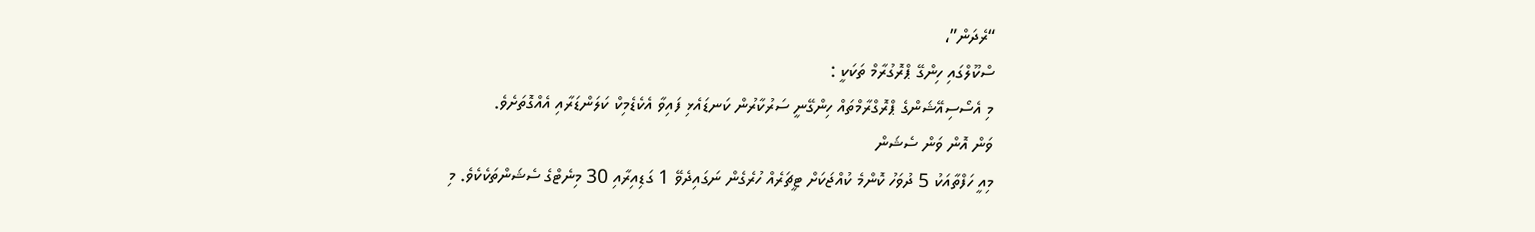“ރެދަން”،
ސްކޫލްގައި ހިންގޭ ޕްރޮގުރާމް ތަކަކީ :
މި އެސޯސިއޭޝަންގެ ޕްރޮގްރާމްތައް ހިންގޭނީ ސަރުކާރުން ކަނޑައެޅި ފައިވާ އެކެޑެމިކް ކަލަންޑަރާއި އެއްގޮތަށެވެ.
ވަން އޮން ވަން ސެޝަން
މިއީ ހަފްތާއަކު 5 ދުވަހު ކޮންމެ ކުއްޖަކަށް ޓީޗަރެއް ހުރެގެން ނަގައިދެވޭ 1 ގަޑިއިރާއި 30 މިނެޓްގެ ސެޝަންތަކެކެވެ. މި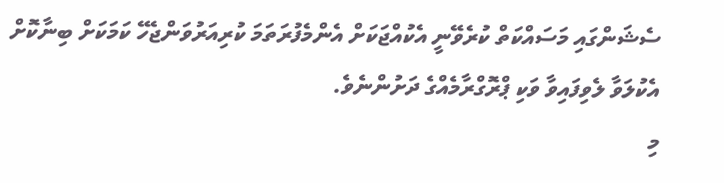ސެޝަންގައި މަސައްކަތް ކުރެވޭނީ އެކުއްޖަކަށް އެންމެފުރަތަމަ ކުރިއަރުވަންޖެހޭ ކަމަކަށް ބިނާކޮށް އެކުލަވާ ލެވިފައިވާ ވަކި ޕްރޮގްރާމެއްގެ ދަށުންނެވެ.
މި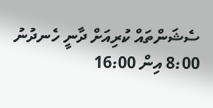ސެޝަންތައް ކުރިއަށް ދާނީ ހެނދުނު 8:00 އިން 16:00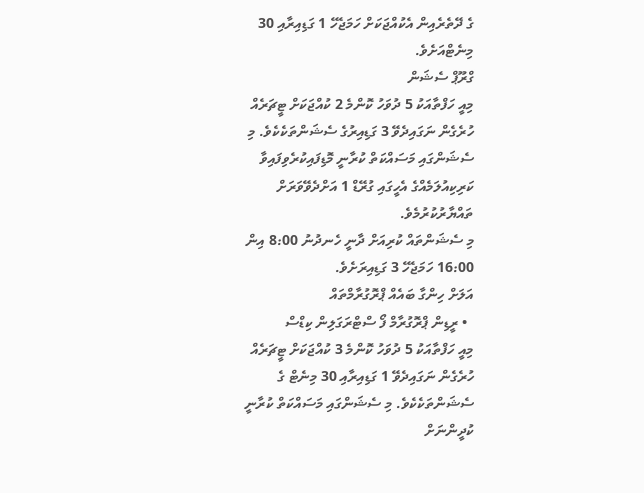ގެ ދޭތެރެއިން އެކުއްޖަކަށް ހަމަޖެހޭ 1 ގަޑިއިރާއި 30 މިނެޓްއަށެވެ.
ގްރޫޕް ސެޝަން
މިއީ ހަފްތާއަކު 5 ދުވަހު ކޮންމެ 2 ކުއްޖަކަށް ޓީޗަރެއް ހުރެގެން ނަގައިދެވޭ 3 ގަޑިއިރުގެ ސެޝަންތަކެކެވެ. މި ސެޝަންގައި މަސައްކަތް ކުރާނީ މޮޑިފައިކުރެވިފައިވާ ކަރިކިއުލަމެއްގެ އެހީގައި ގުރޭޑް 1 އަށްދެވޭވަރަށް ތައްޔާރުކުރުމެވެ.
މި ސެޝަންތައް ކުރިއަށް ދާނީ ހެނދުނު 8:00 އިން 16:00 ހަމަޖެހޭ 3 ގަޑިއިރަށެވެ.
އަލަށް ހިންގާ ބައެއް ޕްރޮގުރާމްތައް
  • ރީޑިން ޕްރޮގުރާމް ފޯ ސްޓްރަގަލިން ކިޑްސް
މިއީ ހަފްތާއަކު 5 ދުވަހު ކޮންމެ 3 ކުއްޖަކަށް ޓީޗަރެއް ހުރެގެން ނަގައިދެވޭ 1 ގަޑިއިރާއި 30 މިނެޓް ގެ ސެޝަންތަކެކެވެ. މި ސެޝަންގައި މަސައްކަތް ކުރާނީ ކުދީންނަށް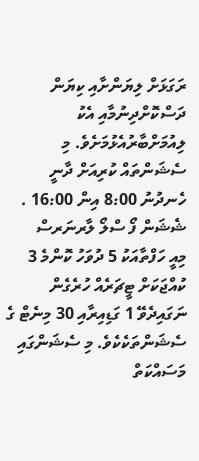ރަގަޅަށް ލިޔަންށާއި ކިޔަން ދަސްކޮށްދިނުމާއި އެކު ލިއުމަށްބާރުއެޅުމަށެވެ. މި ސެޝަންތައް ކުރިއަށް ދާނީ ހެނދުނު 8:00 އިން 16:00 .
ޝެޝަން ފޯ ސްލޯ ލާރނަރސް
މިއީ ހަފްތާއަކު 5 ދުވަހު ކޮންމެ 3 ކުއްޖަކަށް ޓީޗަރެއް ހުރެގެން ނަގައިދެވޭ 1 ގަޑިއިރާއި 30 މިނެޓް ގެ ސެޝަންތަކެކެވެ. މި ސެޝަންގައި މަސައްކަތް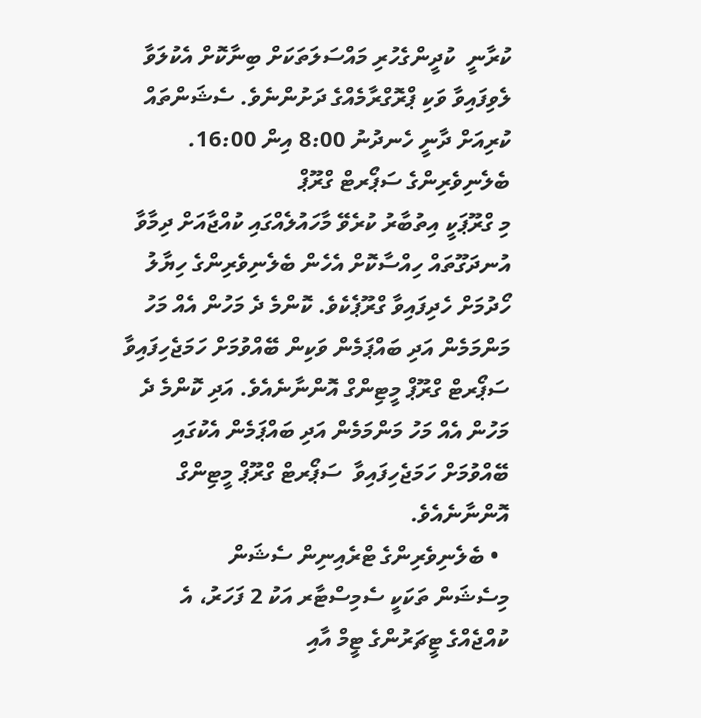ކުރާނީ  ކުދީންގެހުރި މައްސަލަތަކަށް ބިނާކޮށް އެކުލަވާ ލެވިފައިވާ ވަކި ޕްރޮގްރާމެއްގެ ދަށުންނެވެ. ސެޝަންތައް ކުރިއަށް ދާނީ ހެނދުނު 8:00 އިން 16:00.
ބެލެނިވެރިންގެ ސަޕޯރޓް ގްރޫޕް
މި ގްރޫޕަކީ އިތުބާރު ކުރެވޭ މާހައުލެއްގައި ކުއްޖާއަށް ދިމާވާ އުނދަގޫތައް ހިއްސާކޮށް އެހެން ބެލެނިވެރިންގެ ހިޔާލު ހޯދުމަށް ހެދިފައިވާ ގްރޫޕެކެވެ. ކޮންމެ ދެ މަހުން އެއް މަހު މަންމަމެން އަދި ބައްޕަމެން ވަކިން ބޭއްވުމަށް ހަމަޖެހިފައިވާ ސަޕޯރޓް ގްރޫޕް މީޓިންގް އޮންނާނެއެވެ. އަދި ކޮންމެ ދެ މަހުން އެއް މަހު މަންމަމެން އަދި ބައްޕަމެން އެކުގައި ބޭއްވުމަށް ހަމަޖެހިފައިވާ  ސަޕޯރޓް ގްރޫޕް މީޓިންގް އޮންނާނެއެވެ.
  • ބެލެނިވެރިންގެ ޓްރެއިނިން ސެޝަން
މިސެޝަން ތަކަކީ ސެމިސްޓާރ އަކު 2 ފަހަރު، އެ ކުއްޖެއްގެ ޓީޗަރުންގެ ޓީމް އާއި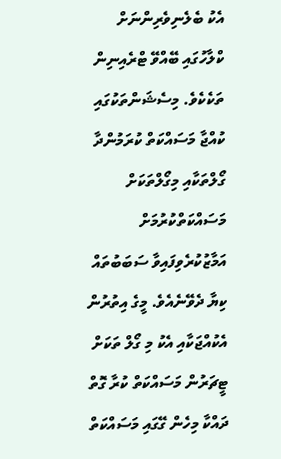އެކު ބެލެނިވެރިންނަށް ކްލާހުގައި ބޭއްވޭ ޓްރެއިނިން ތަކެކެވެ. މިސެޝަންތަކުގައި ކުއްޖާ މަސައްކަތް ކުރަމުންދާ ގޯލްތަކާއި މިގޯލްތަކަށް މަސައްކަތްކުރުމަށް އަމާޒުކުރެވިފައިވާ ސަބަބުތައް ކިޔާ ދެވޭނެއެވެ. މީގެ އިތުރުން އެކުއްޖަކާއި އެކު މި ގޯލް ތަކަށް ޓީޗަރުން މަސައްކަތް ކުރާ ގޮތް ދައްކާ މިހެން ގޭގައި މަސައްކަތް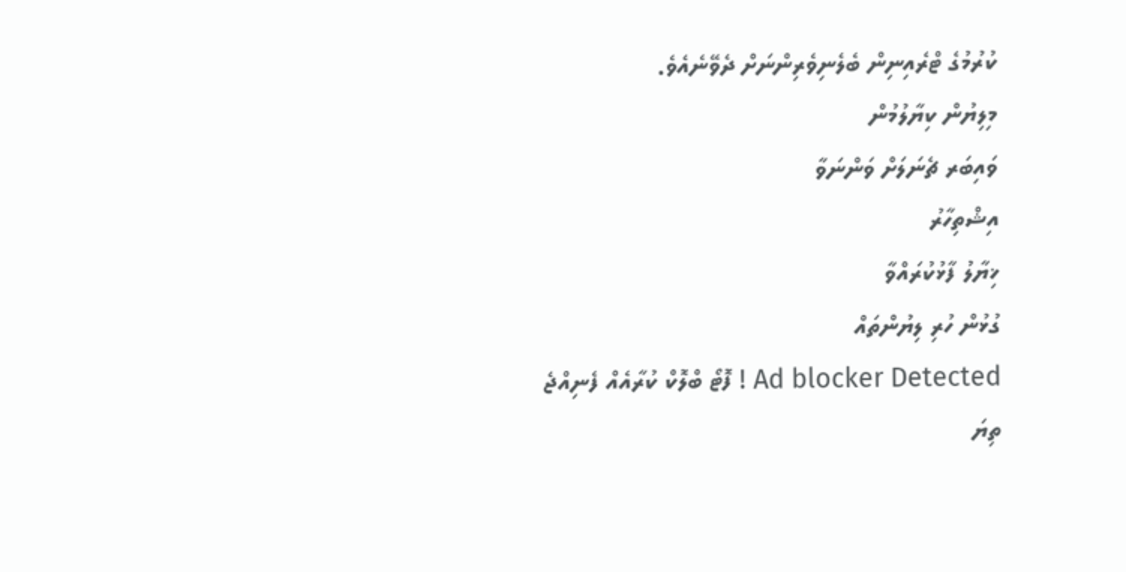ކުރުމުގެ ޓްރެއިނިން ބެލެނިވެރިންނަށް ދެވޭނެއެވެ.
މިލިޔުން ކިޔާލުމުން
ވައިބަރ ޗެނަލަށް ވަންނަވާ
އިޝްތިހާރު
ޚިޔާލު ފާޅުކުރައްވާ
ގުޅުން ހުރި ލިޔުންތައް
Ad blocker Detected ! ފޮޓޯ ބްލޮކް ކުރާއެއް ފެނިއްޖެ
ތިޔަ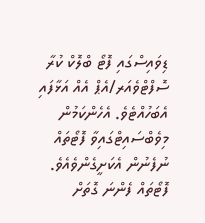ޑިވައިސްގައި ފޮޓޯ ބްލޮކް ކުރާ ސޮފްޓްވެއަރ/އެޕް އެއް އަޅާފައި އެބަހުއްޓެވެ. އެހެންކަމުން މިވެބްސައިޓްގައިވާ ފޮޓޯތައް ނުފެނުން އެކަށީގެންވެއެވެ. ފޮޓޯތައް ފެންނަ ގޮތަށް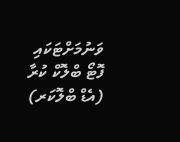ވަނުމަށްޓަކައި ފޮޓޯ ބްލޮކް ކުރާ (އެޑް ބްލޮކަރ)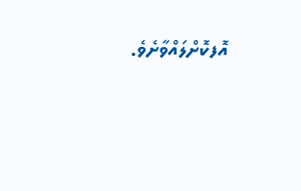އޮފކޮށްލައްވާށެވެ.